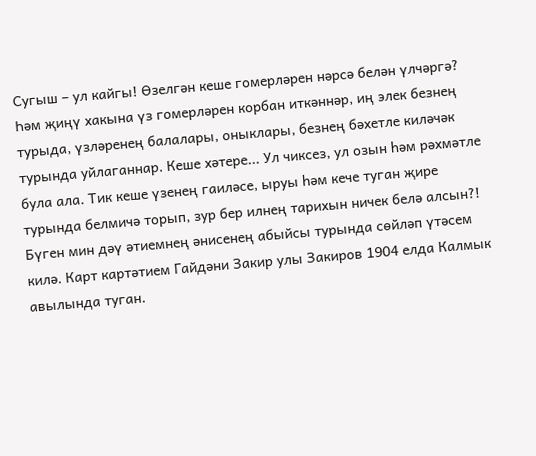Сугыш – ул кайгы! Өзелгән кеше гомерләрен нәрсә белән үлчәргә? Һәм җиңү хакына үз гомерләрен корбан иткәннәр, иң элек безнең турыда, үзләренең балалары, оныклары, безнең бәхетле киләчәк турында уйлаганнар. Кеше хәтере... Ул чиксез, ул озын һәм рәхмәтле була ала. Тик кеше үзенең гаиләсе, ыруы һәм кече туган җире турында белмичә торып, зур бер илнең тарихын ничек белә алсын?!
Бүген мин дәү әтиемнең әнисенең абыйсы турында сөйләп үтәсем килә. Карт картәтием Гайдәни Закир улы Закиров 1904 елда Калмык авылында туган.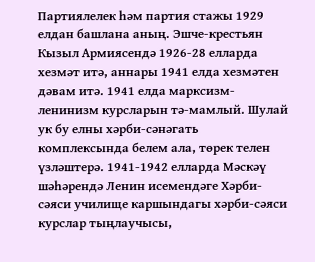Партиялелек һәм партия стажы 1929 елдан башлана аның. Эшче-крестьян Кызыл Армиясендә 1926-28 елларда хезмәт итә, аннары 1941 елда хезмәтен дәвам итә. 1941 елда марксизм-ленинизм курсларын тә-мамлый. Шулай ук бу елны хәрби-сәнәгать комплексында белем ала, төрек телен үзләштерә. 1941-1942 елларда Мәскәү шәһәрендә Ленин исемендәге Хәрби-сәяси училище каршындагы хәрби-сәяси курслар тыңлаучысы,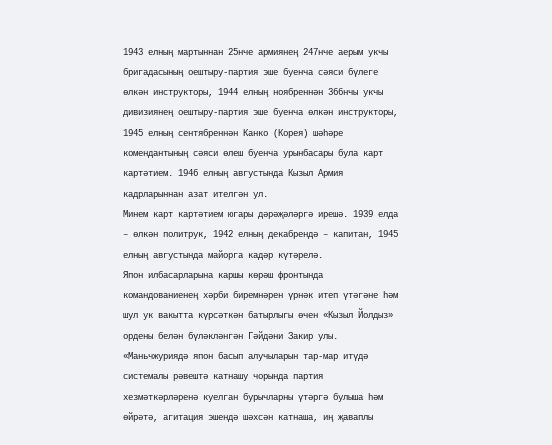1943 елның мартыннан 25нче армиянең 247нче аерым укчы бригадасының оештыру-партия эше буенча cәяси бүлеге өлкән инструкторы, 1944 елның ноябреннән 366нчы укчы дивизиянең оештыру-партия эше буенча өлкән инструкторы, 1945 елның сентябреннән Канко (Корея) шәһәре комендантының сәяси өлеш буенча урынбасары була карт картәтием. 1946 елның августында Кызыл Армия кадрларыннан азат ителгән ул.
Минем карт картәтием югары дәрәҗәләргә ирешә. 1939 елда – өлкән политрук, 1942 елның декабрендә – капитан, 1945 елның августында майорга кадәр күтәрелә.
Япон илбасарларына каршы көрәш фронтында командованиенең хәрби биремнәрен үрнәк итеп үтәгәне һәм шул ук вакытта күрсәткән батырлыгы өчен «Кызыл Йолдыз» ордены белән бүләкләнгән Гәйдәни Закир улы.
«Маньчжуриядә япон басып алучыларын тар-мар итүдә системалы рәвештә катнашу чорында партия хезмәткәрләренә куелган бурычларны үтәргә булыша һәм өйрәтә, агитация эшендә шәхсән катнаша, иң җаваплы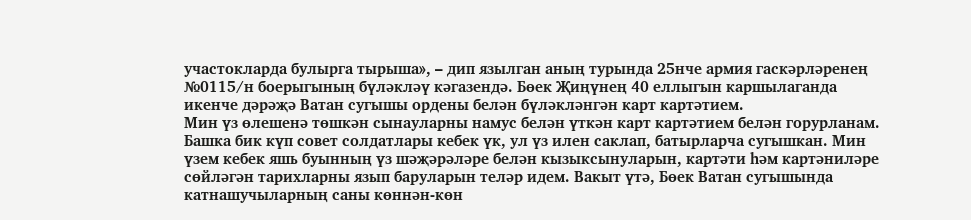участокларда булырга тырыша», – дип язылган аның турында 25нче армия гаскәрләренең №0115/н боерыгының бүләкләү кәгазендә. Бөек Җиңүнең 40 еллыгын каршылаганда икенче дәрәҗә Ватан сугышы ордены белән бүләкләнгән карт картәтием.
Мин үз өлешенә төшкән сынауларны намус белән үткән карт картәтием белән горурланам. Башка бик күп совет солдатлары кебек үк, ул үз илен саклап, батырларча сугышкан. Мин үзем кебек яшь буынның үз шәҗәрәләре белән кызыксынуларын, картәти һәм картәниләре сөйләгән тарихларны язып баруларын теләр идем. Вакыт үтә, Бөек Ватан сугышында катнашучыларның саны көннән-көн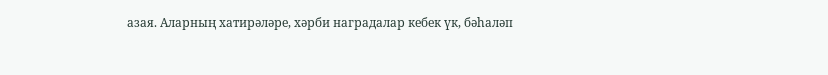азая. Аларның хатирәләре, хәрби наградалар кебек үк, бәһаләп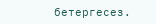бетергесез.